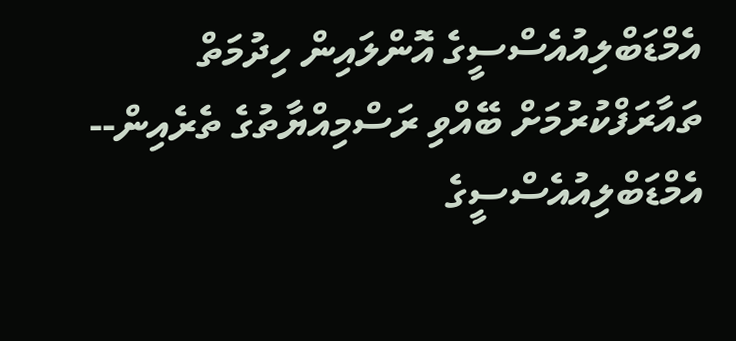އެމްޑަބްލިއުއެސްސީގެ އޮންލައިން ހިދުމަތް ތައާރަފްކުރުމަށް ބޭއްވި ރަސްމިއްޔާތުގެ ތެރެއިން--
އެމްޑަބްލިއުއެސްސީގެ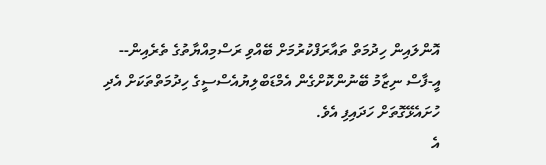އޮންލައިން ހިދުމަތް ތައާރަފްކުރުމަށް ބޭއްވި ރަސްމިއްޔާތުގެ ތެރެއިން--
އީ-ފާސް ނިޒާމު ބޭނުންކޮށްގެން އެމްޑަބްލިޔުއެސްސީގެ ހިދުމަތްތަކަށް އެދި ހުށައެޅޭގޮތަށް ހަދައިފި އެވެ.
އެ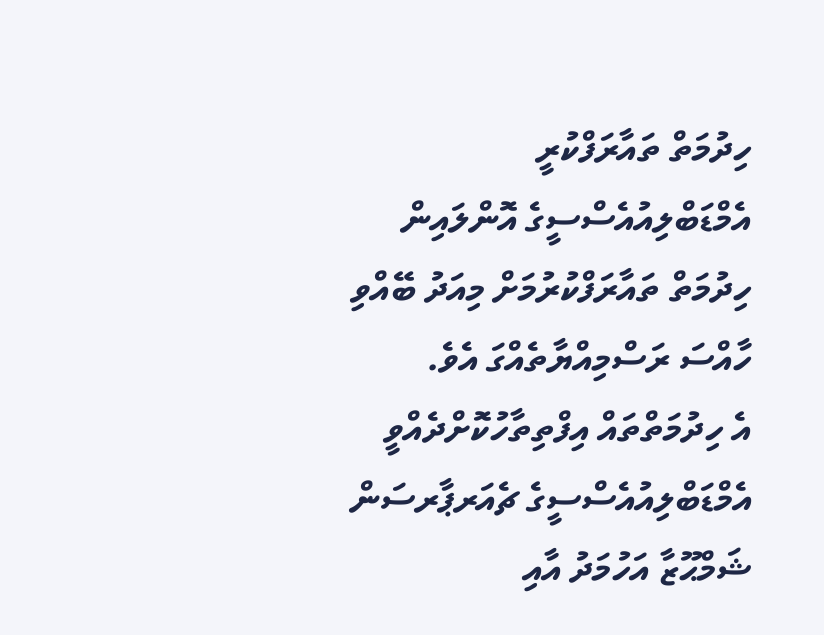ހިދުމަތް ތައާރަފްކުރީ އެމްޑަބްލިއުއެސްސީގެ އޮންލައިން ހިދުމަތް ތައާރަފްކުރުމަށް މިއަދު ބޭއްވި ހާއްސަ ރަސްމިއްޔާތެއްގަ އެވެ.
އެ ހިދުމަތްތައް އިފްތިތާހުކޮށްދެއްވީ އެމްޑަބްލިއުއެސްސީގެ ޗެއަރޕާރސަން ޝަމްޙޫޒާ އަހުމަދު އާއި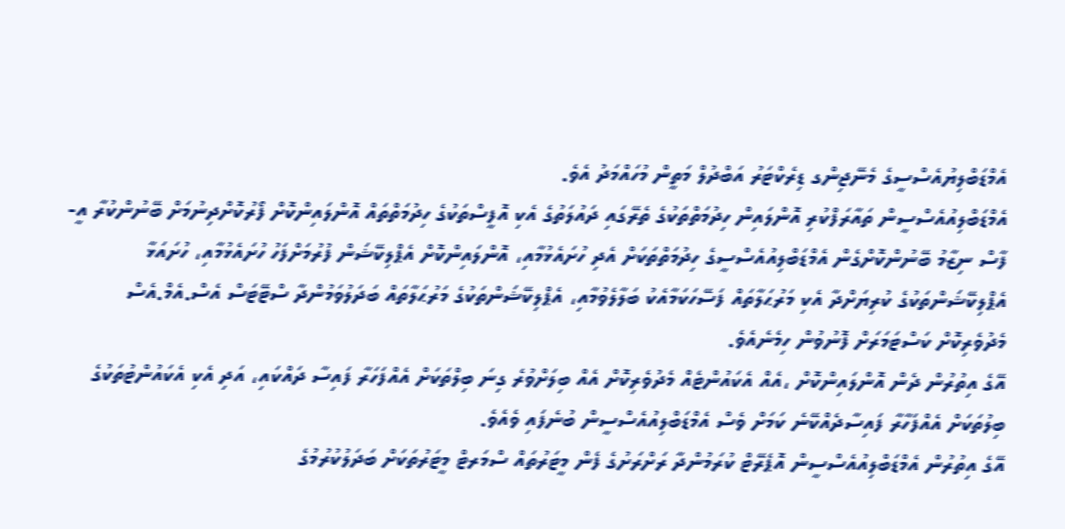އެމްޑަބްލިޔުއެސްސީގެ މެނޭޖިންގ ޑިރެކްޓަރު އަބްދުލް މަތީން މުހައްމަދު އެވެ.
އެމްޑަބްލިއުއެސްސީން ތައާރަފްކުރި އޮންލައިން ހިދުމަތްތަކުގެ ތެރޭގައި ދައުލަތުގެ އެކި އޮފީސްތަކުގެ ހިދުމަތްތައް އޮންލައިންކޮށް ފޯރުކޮށްދިނުމަށް ބޭނުންކުރާ އީ-ފާސް ނިޒާމު ބޭނުންކޮށްގެން އެމްޑަބްލިއުއެސްސީގެ ހިދުމަތްތަކަށް އެދި ހުށައެޅުމާއި، އޮންލައިންކޮށް އެޕްލިކޭޝަން ފުރުމަށްފަހު ހުށައެޅުމާއި، ހުށައަޅާ އެޕްލިކޭޝަންތަކުގެ ކުރިޔަށްދާ އެކި މަރުޙަލާތައް ފަސޭހަކަމާއެކު ބަލާލެވުމާއި، އެޕްލިކޭޝަންތަކުގެ މަރުޙަލާތައް ބަދަލުވަމުންދާ ސްޓޭޓަސް އެސް.އެމް.އެސް މެދުވެރިކޮށް ކަސްޓަމަރަށް ފޮނުވުން ހިމެނެއެވެ.
އޭގެ އިތުރުން ދެން އޮންލައިންކޮށް ،އެއް އެކައުންޓެއް މެދުވެރިކޮށް އެއް ބިލަށްވުރެ ގިނަ ބިލްތަކަށް އެއްފަހަރާ ފައިސާ ދައްކައި، އަދި އެކި އެކައުންޓުތަކުގެ ބިލުތަކަށް އެއްފަހާރާ ފައިސާދެއްކޭނެ ކަމަށް ވެސް އެމްޑަބްލިއުއެސްސީން ބުނެފައި ވެއެވެ.
އޭގެ އިތުރުން އެމްޑަބްލިއުއެސްސީން އޮޕެރޭޓް ކުރަމުންދާ ރަށްރަށުގެ ފެން މީޓަރުތައް ސްމަރޓް މީޓަރުތަކަށް ބަދަލުކުރުމުގެ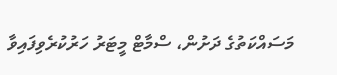މަސައްކަތުގެ ދަށުން، ސްމާޓް މީޓަރު ހަރުކުރެވިފައިވާ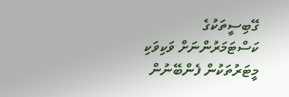ގޭބިސީތަކުގެ ކަސްޓަމަރުންނަށް ވަކިވަކި މީޓަރުތަކުން ފެންބޭނުން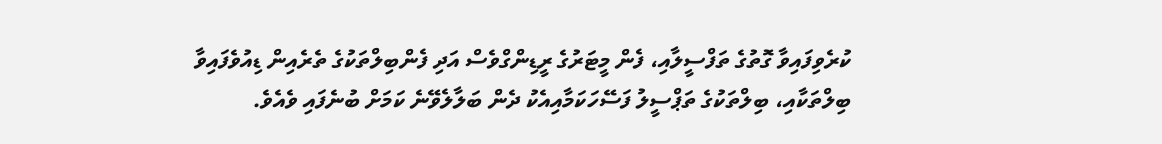ކުރެވިފައިވާ ގޮތުގެ ތަފްސީލާއި، ފެން މީޓަރުގެ ރީޑިންގްވެސް އަދި ފެންބިލްތަކުގެ ތެރެއިން ޑިއުވެފައިވާ ބިލްތަކާއި، ބިލްތަކުގެ ތަޕްސީލު ފަސޭހަކަމާއިއެކު ދެން ބަލާލެވޭނެ ކަމަށް ބުނެފައި ވެއެވެ.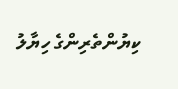ކިޔުންތެރިންގެ ހިޔާލު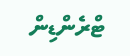ޓްރެންޑިން